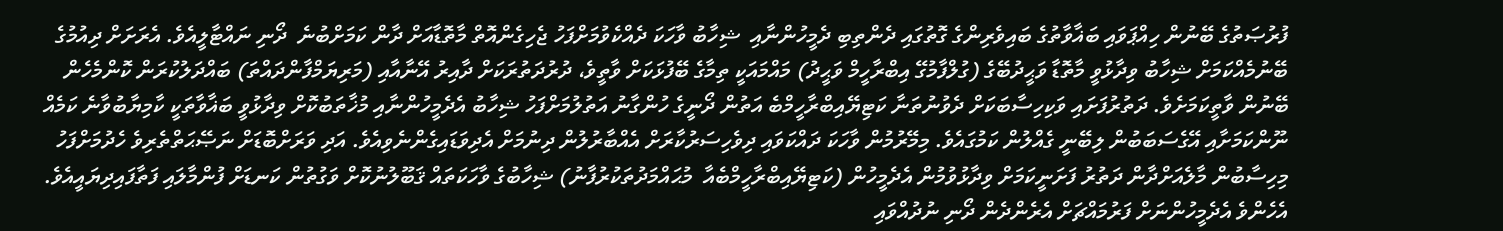ފުރުޞަތުގެ ބޭނުން ހިއްޕަވައި ބަޣާވާތުގެ ބައިވެރިންގެ ގޮތުގައި ދެންތިބި ދެމީހުންނާއި  ޝިހާބު ވާހަކަ ދެއްކެވުމަށްފަހު ޖެހިގެންއޮތް މާތޮޑާއަށް ދާން ކަމަށްބުނެ  ދޯނި ނައްޓާލީއެވެ. އެރަށަށް ދިއުމުގެ ބޭނުމެއްކަމަށް ޝިހާބު ވިދާޅުވީ މާތޮޑާ ވަޙީދުބޭގެ (ގުލްފާމުގޭ އިބްރާހީމް ވަޙީދު) މައްމައަކީ ތިމާގެ ބޭފުޅަކަށް ވާތީވެ، ދުރުދަތުރަކަށް ދާއިރު އޭނާއާއި (މަރިޔަމްފާންދައްތަ) ބައްދަލުކުރަން ކޮންމެހެން ބޭނުން ވާތީކަމަށެވެ. ދަތުރުފަށައި ވަކިހިސާބަކަށް ދެވުނުތަނާ ކަޓިޔޭއިބްރާހީމްބެ އަތުން ދޯނީގެ ހުންގާނު އަތުލުމަށްފަހު ޝިހާބު އެދެމީހުންނާއި މުޚާތަބުކޮށް ވިދާޅުވީ ބަޣާވާތަކީ ކާމިޔާބުވާނެ ކަމެއް ނޫންކަމަށާއި އޭގެސަބަބުން ލިބޭނީ ގެއްލުން ކަމުގައެވެ. މިމޭރުމުން ވާހަކަ ދައްކަވައި ދިވެހިސަރުކާރަށް އެއްބާރުލުން ދިނުމަށް އެދިވަޑައިގެންނެވިއެވެ. އަދި ވަރަށްބޮޑަށް ނަޞޭޙަތްތެރިވެ ހެދުމަށްފަހު މިހިސާބުން މާލެއަށްދާން ދަތުރު ފަށަނީކަމަށް ވިދާޅުވުމުން އެދެމީހުން (ކަޓިޔޭއިބްރާހީމްބެއާ  މުޙައްމަދުތަކުރުފާނު) ޝިހާބުގެ ވާހަކަތައް ޤަބޫލުނުކޮށް ވަގުތުން ކަނޑަށް ފުންމާލައި ފަތާފައިދިޔައީއެވެ. އެހެންވެ އެދެމީހުންނަށް ފަރުމައްޗަށް އެރެންދެން ދޯނި ނުދުއްވައި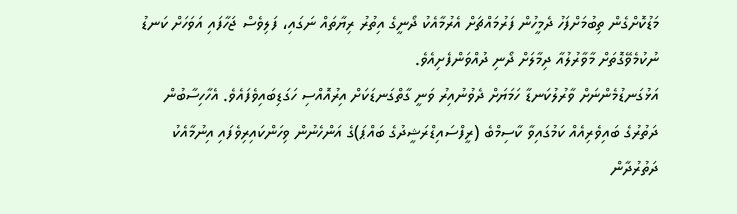މަޑުކޮށްގެން ތިބުމަށްފަހު ދެމީހުން ފަރުމައްޗަށް އެރުމާއެކު ދޯނީގެ އިތުރު ރިޔާތައް ނަގައި، ފަލިވެސް ޖަހާފައި އަވަހަށް ކަނޑު ނުކުމެވޭގޮތަށް މާވާރުލުއާ ދިމާލަށް ދޯނި ދުއްވަންފެށިއެވެ.
އަޅުގަނޑުމެންނަށް ވާރުލުކަނޑާ ހަމަޔަށް ދެވުނުއިރު ވަނީ ގާތްގަނޑަކަށް އިރުއޮއްސި ހަގަޑިބައިވެފައެވެ. އެހާހިސާބުން ދަތުރުގެ ބައިވެރިއެއް ކަމުގައިވާ ކާސިމްބެ (ރީފްސައިޑްރަޝީދުގެ ބައްޕަ)ގެ އަންހެނުން ވިހަންކައިރިވެފައި އިނުމާއެކު ދަތުރުދާން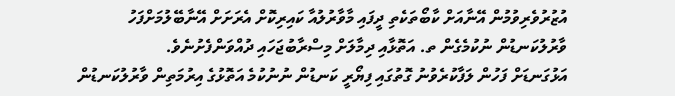އުޒުރުވެރިވުމުން އޭނާއަށް ކާބޯތަކެތި ދީފައި މާވާރުލުއާ ކައިރިކޮށް އެރަށަށް އޭނާބޭލުމަށްފަހު  ވާރުލުކަނޑުން ނުކުމެގެން ތ. އަތޮޅާއި ދިމާލަށް މިސްރާބުޖަހައި ދުއްވަންފެށުނެވެ.
އަޅުގަނޑަށް ފަހުން ލަފާކުރެވުނު ގޮތުގައި ފިޔޯރީ ކަނޑުން ނުނުކުމެ އަތޮޅުގެ އިރުމަތިން ވާރުލުކަނޑުން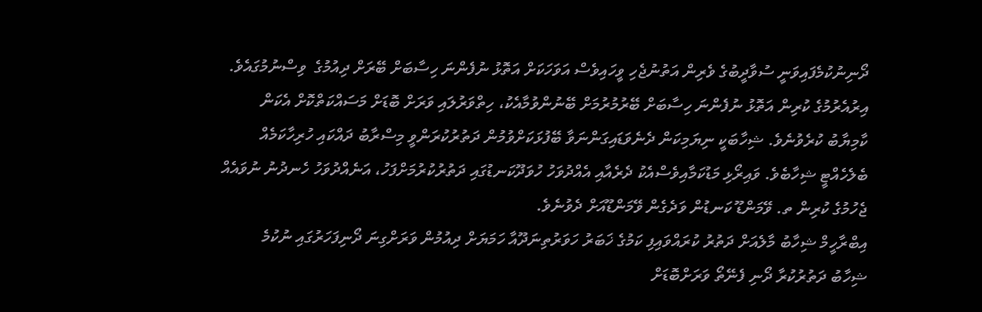ދޯނިނުކުމެފައިވަނީ ސުވާދީބުގެ ވެރިން އަތުނުޖެހި ވީހައިވެސް އަވަހަކަށް އަތޮޅު ނުފެންނަ ހިސާބަށް ބޭރަށް ދިއުމުގެ  ވިސްނުމުގައެވެ. އިރުއެރުމުގެ ކުރިން އަތޮޅު ނުފެންނަ ހިސާބަށް ބޭރުމުރުމަށް ބޭނުންވުމާއެކު، ހިތްވަރުލައި ވަރަށް ބޮޑަށް މަސައްކަތްކޮށް އެކަން ކާމިޔާބު ކުރެވުނެވެ. ޝިހާބަކީ ނިޔަމިކަން ދެނެވަޑައިގަންނަވާ ބޭފުޅަކަށްވުމުން ދަތުރުކުރަންވީ މިސްރާބު ދައްކައި ހުރިހާކަމެއް ބެލެހެއްޓީ ޝިހާބެވެ. ވައިރޯޅި މަޑުކަމާއިވެސްއެކު ދެރެއާއި އެއްދުވަހު ހުވަދޫކަނޑުގައި ދަތުރުކުރުމަށްފަހު، އަނެއްދުވަހު ހެނދުނު ނުވައެއް ޖެހުމުގެ ކުރިން ތ. ވޭމަންޑޫ ކަނޑުން ވަދެގެން ވޭމަންޑޫއަށް ދެވުނެވެ.
އިބްރާހީމް ޝިހާބު މާލެއަށް ދަތުރު ކުރައްވައިފި ކަމުގެ ޚަބަރު ހަވަރުތިނަދޫއާ ހަމަޔަށް ދިއުމުން ވަރަށްގިނަ ދޯނިފަހަރުގައި ނުކުމެ  ޝިހާބު ދަތުރުކުރާ ދޯނި ފެނޭތޯ ވަރަށްބޮޑަށް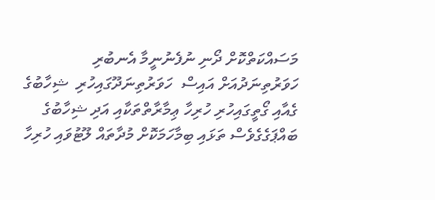މަސައްކަތްކޮށް ދޯނި ނުފެނުނީމާ އެނބުރި  ހަވަރުތިނަދުއަށް އައިސް  ހަވަރުތިނަދޫގައިހުރި  ޝިހާބުގެ ގެއާއި ގޯތީގައިހުރި ހުރިހާ ޢިމާރާތްތަކާއި އަދި ޝިހާބުގެ ބައްޕަގެގެވެސް ތަޅައި ބިމާހަމަކޮށް މުދާތައް ލޫޓުވައި ހުރިހާ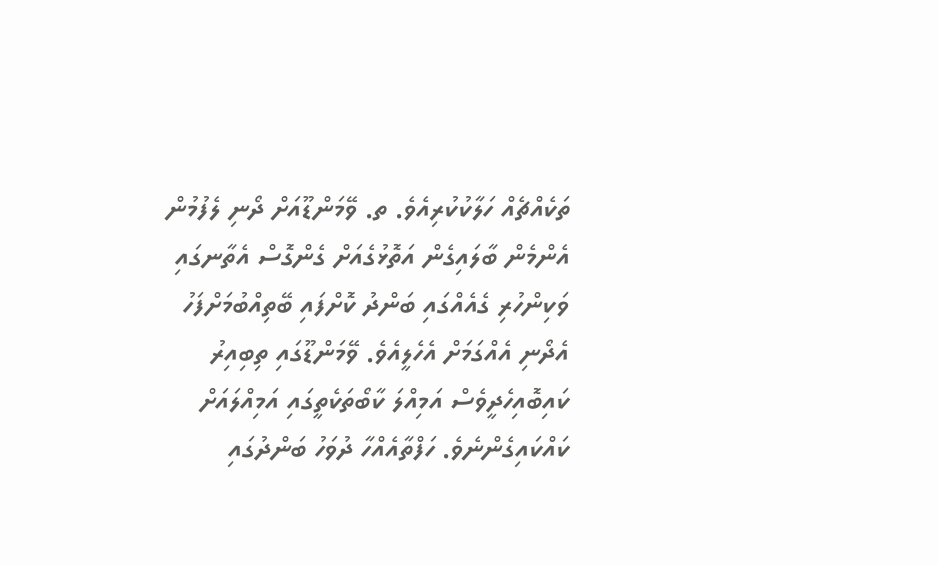ތަކެއްޗެއް ހަލާކުކުރިއެވެ. ތ. ވޭމަންޑޫއަށް ދޯނި ލެފުމުން އެންމެން ބާލައިގެން އަތޮޅުގެއަށް ގެންގޮސް އެތާނގައި ވަކިންހުރި ގެއެއްގައި ބަންދު ކޮށްފައި ބޭތިއްބުމަށްފަހު އެދޯނި އެއްގަމަށް އެހެލީއެވެ. ވޭމަންޑޫގައި ތިބިއިރު ކައިބޮއިހެދީވެސް އަމިއްލަ ކާބޯތަކެތީގައި އަމިއްލައަށް ކައްކައިގެންނެވެ. ހަފްތާއެއްހާ ދުވަހު ބަންދުގައި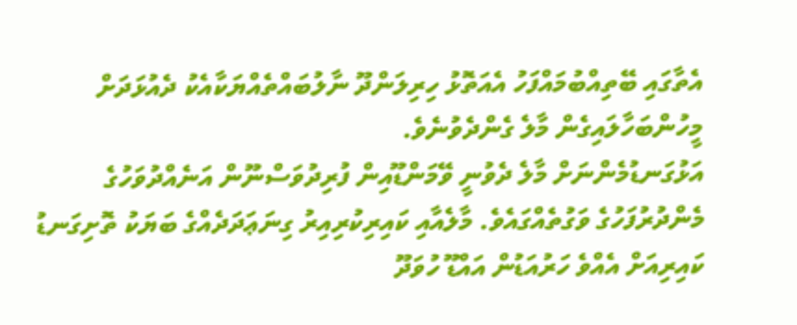އެތާގައި ބޭތިއްބުމައްފަހު އެއަތޮޅު ހިރިލަންދޫ ނާލުބައްތެއްޔަކާއެކު ދެއުޅަދަށް މީހުންބަހާލައިގެން މާލެ ގެންދެވުނެވެ.
އަޅުގަނޑުމެންނަށް މާލެ ދެވުނީ ވޭމަންޑޫއިން ފުރިދުވަސްނޫން އަނެއްދުވަހުގެ މެންދުރުފަހުގެ ވަގުތެއްގައެވެ. މާލެއާއި ކައިރިކުރިއިރު ގިނަޢަދަދެއްގެ ބަޔަކު ތޮށިގަނޑު ކައިރިއަށް އެއްވެ ހަރުއަޑުން އައްޑޫ ހުވަދޫ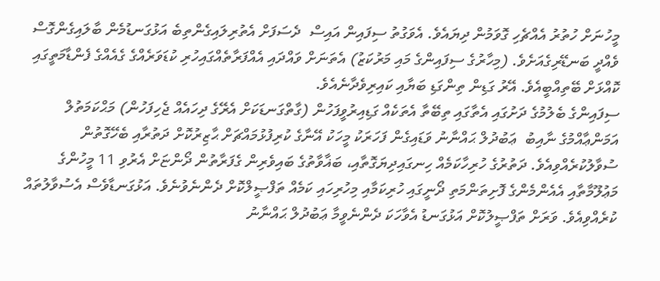މީހުނަށް ހުތުރު އެއްޗެހި ގޮވަމުން ދިޔައެވެ. އެވަގުތު ސިފައިން އައިސް  ދެސަފަށް އެތުރިލައިގެންތިބެ އަޅުގަނޑުމެން ބާލައިގެންގޮސް ވެއްދީ ބަނޑޭރިގެއަށެވެ. (މިހާރުގެ ސިފައިންގެ މައި މަރުކަޒު) އެތަނަށް ވައްދައި އެއްފަރާތެއްގައިހުރި ކުޑަވަރެއްގެ ގެއެއްގެ ފެންޑާމަތީގައި ކޮއްޅަށް ބޭތިއްބީއެވެ. އޭރު ގަޑިން ތިންގަޑި ބަޔާއި ކައިރިވެދާނެއެވެ.
ސިފައިންގެ ބެލުމުގެ ދަށުގައި އެތާގައި ތިބޭތާ އެތަކެއް ގަޑިއިރުވީފަހުން (ގާތްގަނޑަކަށް އެރޭގެ ދިހައެއް ޖެހިފަހުން) މަޙްކަމަތުލް އަމަންޢާއްމުގެ ނާއިބު  ޢަބުދުލް ޙައްނާނު ވަޑައިގެން ފަހަރަކު މީހަކު އޭނާގެ ކުރިފުޅުމައްޗަށް ޙާޒިރުކޮށް ދަތުރާއި ބެހޭގޮތުން ސުވާލުކުރެއްވިއެވެ. ދަތުރުގެ ހުރިހާކަމެއް ހިނގައިދިޔަގޮތާއި، ބަޣާވާތުގެ ބައިވެރިން ގެފަރާތުން ދޯންޏަށް އެރުވި 11 މީހުންގެ މަޢުލޫމާތާއި އެއެންމެންގެ ފޮށިތަންމަތި ދޯނީގައި ހުރިކަމާއި މިހުރިހައި ކަމެއް ތަފްޞީލްކޮށް ދެންނެވުނެވެ. އަޅުގަނޑާވެސް އެސުވާލުތައް ކުރެއްވިއެވެ. ވަރަށް ތަފްޞީލުކޮށް އަޅުގަނޑު އެވާހަކަ ދެންނެވީމާ ޢަބުދުލް ޙައްނާނު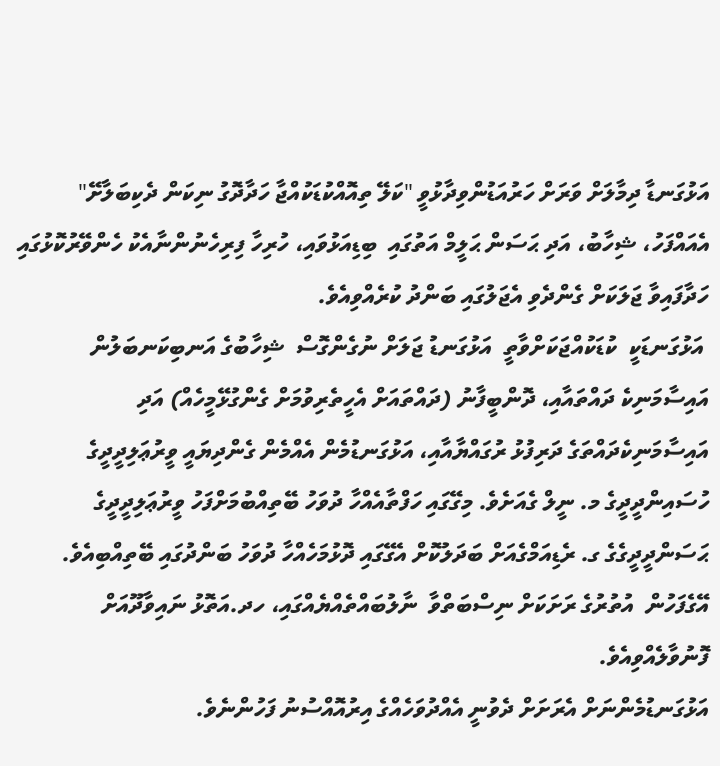އަޅުގަނޑާ ދިމާލަށް ވަރަށް ހަރުއަޑުންވިދާޅުވީ "ކަލޭ ތިއޮއްކުޑަކުއްޖާ ހަދާދޮގު ނިކަން ދެކިބަލާށޭ" އެއައްފަހު، ޝިހާބު، އަދި ޙަސަން ޙަލީމް އަތުގައި  ބިޑިއަޅުވައި، ހުރިހާ ފިރިހެނުންނާއެކު ހެންވޭރުކޮޅުގައި ހަދާފައިވާ ޖަލަކަށް ގެންދެވި އެޖަލުގައި ބަންދު ކުރެއްވިއެވެ.
 އަޅުގަނޑަކީ  ކުޑަކުއްޖަކަށްވާތީ  އަޅުގަނޑު ޖަލަށް ނުގެންގޮސް  ޝިހާބުގެ އަނބިކަނބަލުން އައިސާމަނިކެ ދައްތައާއި، ދޮންބީފާނު (ދައްތައަށް އެހީތެރިވުމަށް ގެންގުޅޭމީހެއް) އަދި އައިސާމަނިކެދައްތަގެ ދަރިފުޅު ރުގައްޔާއާއި، އަޅުގަނޑުމެން އެއްމެން ގެންދިޔައީ ވީރުޢަލިދީދީގެ ހުސައިންދީދީގެ މ. ނީލް ގެއަށެވެ. މިގޭގައި ހަފްތާއެއްހާ ދުވަހު ބޭތިއްބުމަށްފަހު ވީރުޢަލިދީދީގެ ޙަސަންދީދީގެގެ ގ. ރެޑިއަމްގެއަށް ބަދަލުކޮށް އެގޭގައި ދޮޅުމަހެއްހާ ދުވަހު ބަންދުގައި ބޭތިއްބިއެވެ. އޭގެފަހުން  އުތުރުގެ ރަށަކަށް ނިސްބަތްވާ  ނާލުބައްތެއްޔެއްގައި، ހދ.އަތޮޅު ނައިވާދޫއަށް ފޮނުވާލެއްވިއެވެ.
އަޅުގަނޑުމެންނަށް އެރަށަށް ދެވުނީ އެއްދުވަހެއްގެ އިރުއޮއްސުނު ފަހުންނެވެ.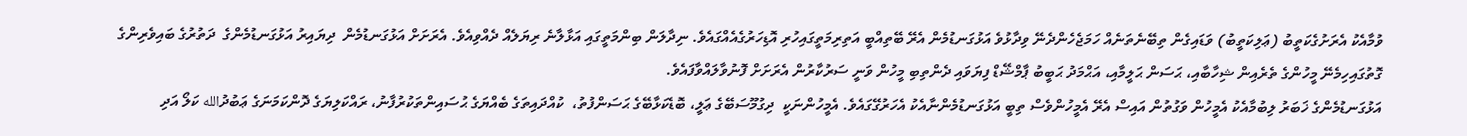ވުމާއެކު އެރަށުގެކަތީބު (ޢަލިކަތީބު) ވަޑައިގެން ތިބޭނެތަނެއް ހަމަޖެހެންދެނޭ ވިދާޅުވެ އަޅުގަނޑުމެން އެރޭ ބޭތިއްބީ އަތިރިމަތީގައިހުރި އޮޑިހަރުގެއެއްގައެވެ. ނިދާލަން ބިންމަތީގައި އަޅާލާނެ ރިޔަލެއް ދެއްވިއެވެ. އެރަށަށް އަޅުގަނޑުމެން  ދިޔައިރު އަޅުގަނޑުމެންގެ  ދަތުރުގެ ބައިވެރިންގެ ގޮތުގައިހިމެނޭ މީހުންގެ ތެރެއިން ޝިހާބާއި، ޙަސަން ޙަލީމާއި، އަޙްމަދު ޙަބީބު ޕާމްޝޭޑް ފިޔަވައި ދެންތިބި މީހުން ވަނީ ސަރުކާރުން އެރަށަށް ފޮނުވާލައްވާފައެވެ.
އަޅުގަނޑުމެންގެ ޚަބަރު ލިބުމާއެކު އެމީހުން ވަގުތުން އައިސް އެރޭ އެމީހުންވެސް ތިބީ އަޅުގަނޑުމެންނާއެކު އެހަރުގޭގައެވެ. އެމީހުންނަކީ  ދިގުމޫސަބޭގެ ޢަލީ، ބޮޑެކަޅާބޭގެ ޙަސަންފުތު،  ކުއްދައިތަގެ ބެއްޔަގެ ޙުސައިންތަކުރުފާނު، ރައްކަލިޔަގެ ދޮންކަމަނަގެ ޢަބުދުالله ކަލޯ އަދި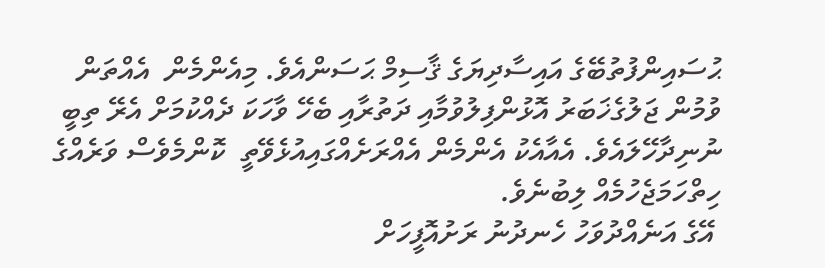ޙުސައިންފުތުބޭގެ އައިސާދިޔަގެ ޤާސިމް ޙަސަންއެވެ. މިއެންމެން  އެއްތަން ވުމުން ޖަލުގެޚަބަރު އޮޅުންފިލުވުމާއި ދަތުރާއި ބެހޭ ވާހަކަ ދެއްކުމަށް އެރޭ ތިބީ ނުނިދާހޭލައެވެ. އެއާއެކު އެންމެން އެއްރަށެއްގައިއުޅެވޭތީ  ކޮންމެވެސް ވަރެއްގެ ހިތްހަމަޖެހުމެއް ލިބުނެވެ.
 އޭގެ އަނެއްދުވަހު ހެނދުނު ރަށުއޮފީހަށް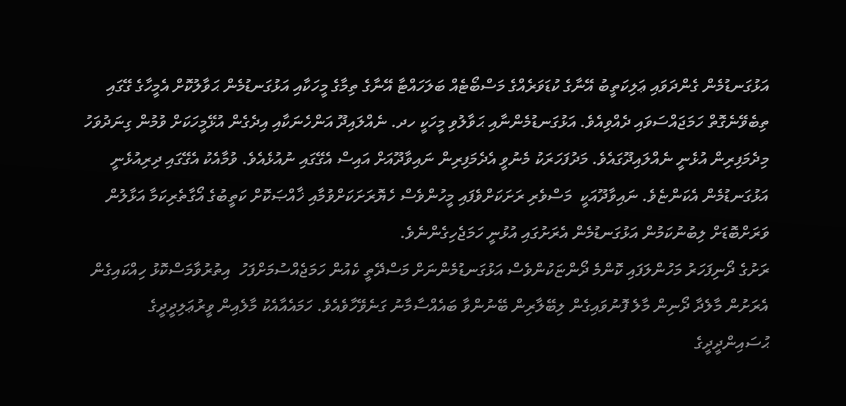އަޅުގަނޑުމެން ގެންދަވައި ޢަލިކަތީބު އޭނާގެ ކުޑަވަރެއްގެ މަސްބޯޓެއް ބަލަހައްޓާ އޭނާގެ ތިމާގެ މީހަކާއި އަޅުގަނޑުމެން ޙަވާލުކޮށް އެމީހާގެ ގޭގައި ތިބެވޭނެގޮތް ހަމަޖައްސަވައި ދެއްވިއެވެ. އަޅުގަނޑުމެންނާއި ޙަވާލުވި މީހަކީ ހދ. ނެއްލައިދޫ އަންހެނަކާއި އިދެގެން އުޅޭމީހަކަށް ވުމުން ގިނަދުވަހު މިދެމަފިރިން އުޅެނީ ނެއްލައިދޫގައެވެ. މަދުފަހަރަކު މެނުވީ އެދެމަފިރިން ނައިވާދޫއަށް އައިސް އެގޭގައި ނުއުޅެއެވެ. ވުމާއެކު އެގޭގައި ދިރިއުޅެނީ އަޅުގަނޑުމެން އެކަންޏެވެ. ނައިވާދޫއަކީ  މަސްވެރި ރަށަކަށްވެފައި މީހުންވެސް ހެޔޮރަށަކަށްވުމާއި ޚާއްޞަކޮށް ކަތީބުގެ އޯގާތެރިކަމާ އަޅާލުން ވަރަށްބޮޑަށް ލިބުނުކަމުން އަޅުގަނޑުމެން އެރަށުގައި އުޅުނީ ހަމަޖެހިގެންނެވެ.
ރަށުގެ ދޯނިފަހަރު މަހުންލަފައި ކޮންމެ ދޯންޏަކުންވެސް އަޅުގަނޑުމެންނަށް މަސްދޭތީ ކެއުން ހަމަޖެއްސުމަށްފަހު  އިތުރުވާމަސްކޮޅު ހިއްކައިގެން އެރަށުން މާލެދާ ދޯނިން މާލެ ފޮނުވައިގެން ލިބޭލާރިން ބޭނުންވާ ބައެއްސާމާނު ގަނެވޭހާވެއެވެ. ހަމައެއާއެކު މާލެއިން ވީރުޢަލިދީދީގެ ޙުސައިންދީދީގެ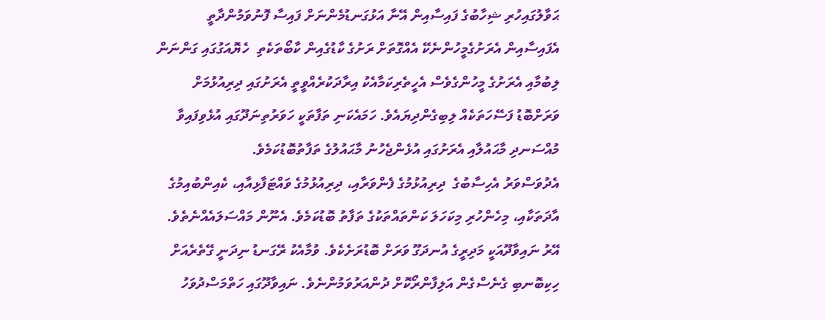ޙަވާލުގައިހުރި ޝިހާބުގެ ފައިސާއިން އޭނާ އަޅުގަނޑުމެންނަށް ފައިސާ ފޮނުވަމުންދާތީ  އެފައިސާއިން އެރަށުގެމީހުންނެކޭ އެއްގޮތަށް ރަށުގެ ކާޑުގެއިން ކާބޯތަކެތި  ހެޔޮއަގުގައި ގަންނަން ލިބުމާއި އެރަށުގެ މީހުންގެވެސް އެހީތެރިކަމާއެކު އިރާދަކުރެއްވީތީ އެރަށުގައި ދިރިއުޅުމަށް ވަރަށްބޮޑު ފަސޭހަތަކެއް ލިބިގެންދިޔައެވެ. ހަމައެކަނި ތަފާތަކީ ހަވަރުތިނަދޫގައި އުޅެވިފައިވާ މުއްސަނދި މާޙައުލާއި އެރަށުގައި އުޅެންޖެހުނު މާޙައުލުގެ ތަފާތުބޮޑުކަމެވެ.
އެދުވަސްވަރު އެހިސާބުގެ  ދިރިއުޅުމުގެ ފެންވަރާއި، ދިރިއުޅުމުގެ ވައްޓަފާޅިއާއި، ކެއިންބުއިމުގެ އާދަތަކާއި، މިހެންހުރި މިކަހަލަ ކަންތައްތަކުގެ ތަފާތު ބޮޑުކަމެވެ. އެނޫން މައްސަލައެއްނެތެވެ. އޭރު ނައިވާދޫއަކީ މަދިރީގެ އުނދަގޫ ވަރަށް ބޮޑުރަށެކެވެ. ވުމާއެކު ރޭގަނޑު ނިދަނީ ގޭތެރެއަށް ހިކިބޮނބި ގެނެސްގެން އަލިފާންރޯކޮށް ދުންއަރުވަމުންނެވެ. ނައިވާދޫގައި ހަތްމަސްދުވަހު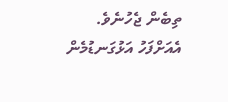ތިބެން ޖެހުނެވެ. އެއަށްފަހު އަޅުގަނޑުމެން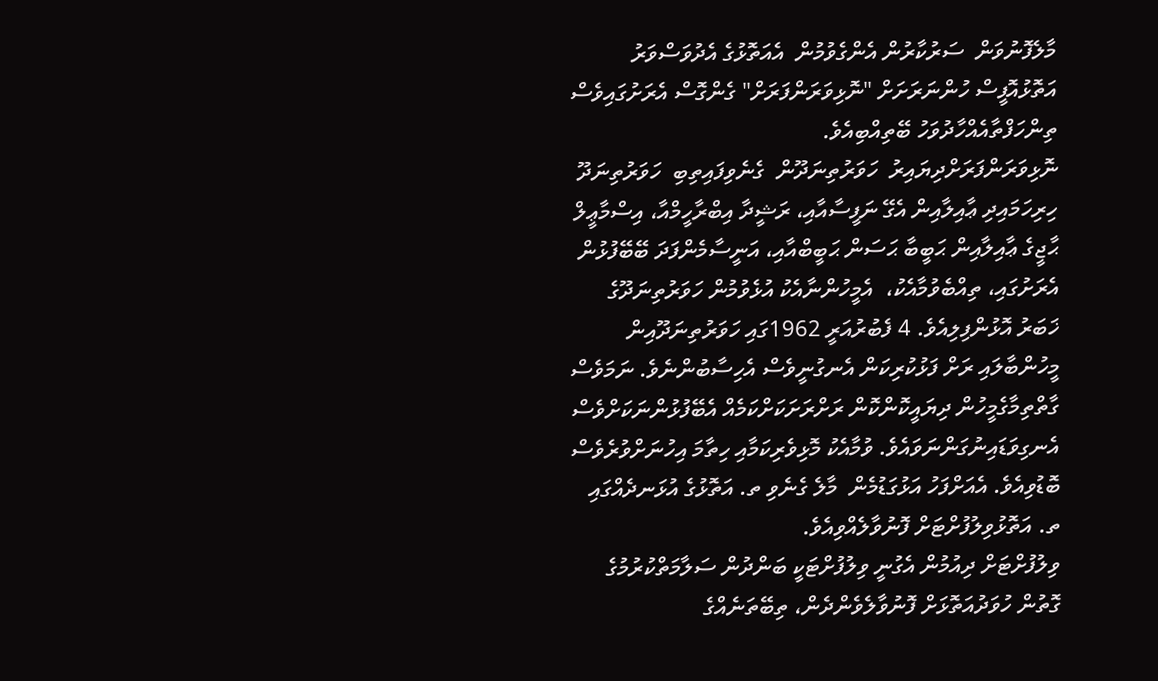މާލެފޮނުވަން  ސަރުކާރުން އެންގެވުމުން  އެއަތޮޅުގެ އެދުވަސްވަރު އަތޮޅުއޮފީސް ހުންނަރަށަށް "ނޮޅިވަރަންފަރަށް" ގެންގޮސް އެރަށުގައިވެސް  ތިންހަފްތާއެއްހާދުވަހު ބޭތިއްބިއެވެ.
ނޮޅިވަރަންފަރަށްދިޔައިރު  ހަވަރުތިނަދޫން  ގެނެވިފައިތިބި  ހަވަރުތިނަދޫ ހިރިހަމައިދި ޢާއިލާއިން އެގޭ ނަފީސާއާއި، ރަޝީދާ އިބްރާހީމްއާ، އިސްމާޢީލް ޙާޖީގެ ޢާއިލާއިން ޙަބީބާ ޙަސަން ޙަބީބްއާއި، އަނީސާމެންފަދަ ބޭބޭފުޅުން އެރަށުގައި، ތިއްބެވުމާއެކު،  އެމީހުންނާއެކު އުޅެވުމުން ހަވަރުތިނަދޫގެ ޚަބަރު އޮޅުންފިލިއެވެ. 4 ފެބުރުއަރީ 1962ގައި ހަވަރުތިނަދޫއިން މީހުންބާލައި ރަށް ފަޅުކުރިކަން އެނގުނީވެސް އެހިސާބުންނެވެ. ނަމަވެސް ގާތްތިމާގެމީހުން ދިޔައީކޮންކޮން ރަށްރަށަކަށްކަމެއް އެބޭފުޅުންނަކަށްވެސް އެނގިވަޑައިނުގަންނަވައެވެ. ވުމާއެކު މޮޅިވެރިކަމާއި ހިތާމަ އިހުނަށްވުރެވެސް ބޮޑުވިއެވެ. އެއަށްފަހު އަޅުގަޑުމެން  މާލެ ގެނެވި ތ. އަތޮޅުގެ އުޅަނދެއްގައި ތ. އަތޮޅުވިލުފުށްޓަށް ފޮނުވާލެއްވިއެވެ.
ވިލުފުށްޓަށް ދިއުމުން އެގުނީ ވިލުފުށްޓަކީ ބަންދުން ސަލާމަތްކުރުމުގެ ގޮތުން ހުވަދުއަތޮޅަށް ފޮނުވާލެވެންދެން، ތިބޭތަނެއްގެ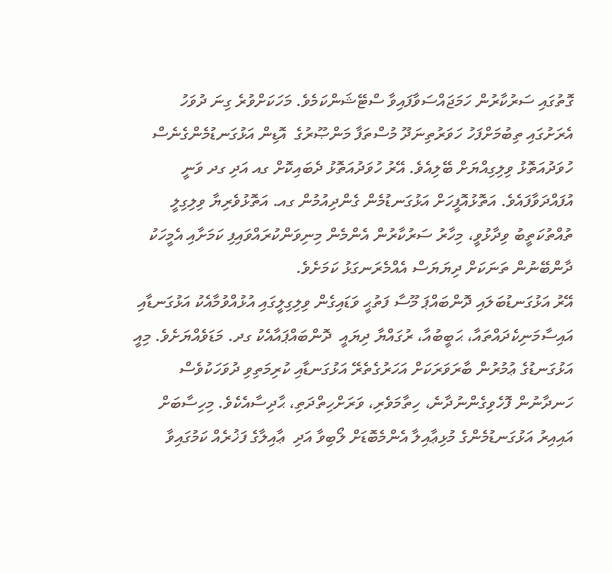ގޮތުގައި ސަރުކާރުން ހަމަޖައްސަވާފައިވާ ސްޓޭޝަންކަމެވެ. މަހަކަށްވުރެ ގިނަ ދުވަހު އެރަށުގައި ތިބުމަށްފަހު ހަވަރުތިނަދޫ މުސްތަފާ މަންޞޫރުގެ  އޮޑިން އަޅުގަނޑުމެންގެނެސް ހުވަދުއަތޮޅު ވިލިގިއްޔަށް ބޭލިއެވެ. އޭރު ހުވަދުއަތޮޅު ދެބައިކޮށް ގއ އަދި ގދ ވަނީ އުފައްދަވާފައެވެ. އަތޮޅުއޮފީހަށް އަޅުގަނޑުމެން ގެންދިއުމުން ގއ. އަތޮޅުވެރިޔާ ވިލިގިލީ ތުއްތުކަތީބު ވިދާޅުވީ، މިހާރު ސަރުކާރުން އެންމެން މިނިވަންކުރައްވައިފި ކަމަށާއި އެމީހަކު ދާންބޭނުން ތަނަކަށް ދިޔަޔަސް އެއްމެރަނގަޅު ކަމަށެވެ.
އޭރު އަޅުގަނޑުބަލައި ދޮންބައްޕަ މޫސާ ފަތުޙީ ވަޑައިގެން ވިލިގިލީގައި އުޅުއްވުމާއެކު އަޅުގަނޑާއި އައިސާމަނިކެދައްތައާ، ޙަބީބުއާ، ރުގައްޔާ ދިޔައީ  ދޮންބައްޕައާއެކު ގދ. މަޑަވެއްޔަށެވެ. މިއީ އަޅުގަނޑުގެ ޢުމުރުން ބާރަވަރަކަށް އަހަރުގެތެރޭ އަޅުގަނޑާއި ކުރިމަތިވި ދުވަހަކުވެސް ހަނދާނުން ފޮހެވިގެންނުދާނެ، ހިތާމަވެރި، ވަރަށްހިތްދަތި، ޙާދިސާއެކެވެ. މިހިސާބަށް އައިއިރު އަޅުގަނޑުމެންގެ މުޅިޢާއިލާ އެންމެބޮޑަށް ލޯބިވާ އަދި  ޢާއިލާގެ ފަޚުރެއް ކަމުގައިވާ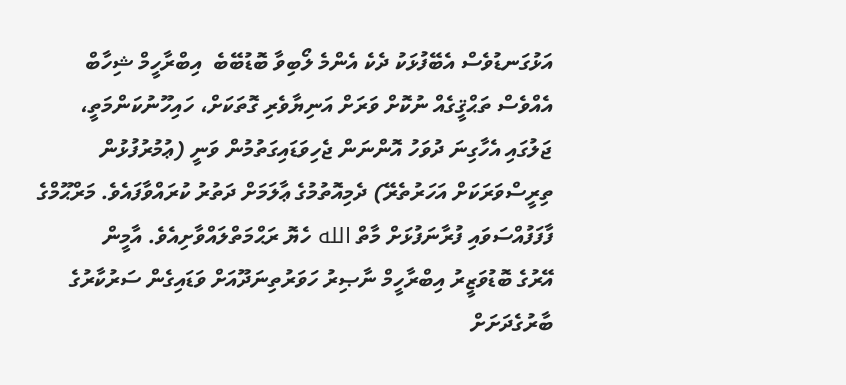އަޅުގަނޑުވެސް އެބޭފުޅަކު ދެކެ އެންމެ ލޯބިވާ ބޮޑުބޭބެ  އިބްރާހީމް ޝިހާބް  އެއްވެސް ތަޙްޤީގެއް ނުކޮށް ވަރަށް އަނިޔާވެރި ގޮތަކަށް، ހައިހޫނުކަންމަތީ، ޖަލުގައި އެހާގިނަ ދުވަހު އޮންނަން ޖެހިވަޑައިގަތުމުން ވަނީ (ޢުމުރުފުޅުން ތިރީސްވަރަކަށް އަހަރުތެރޭ) ދެމިއޮތުމުގެ ޢާލަމަށް ދަތުރު ކުރައްވާފައެވެ. މަރްޙޫމްގެ ފާފަފުއްސަވައި ފުރާނަފުޅަށް މާތް الله ހެޔޮ ރަޙްމަތްލައްވާށިއެވެ. އާމީން
އޭރުގެ ބޮޑުވަޒީރު އިބްރާހީމް ނާޞިރު ހަވަރުތިނަދޫއަށް ވަޑައިގެން ސަރުކާރުގެ ބާރުގެދަށަށް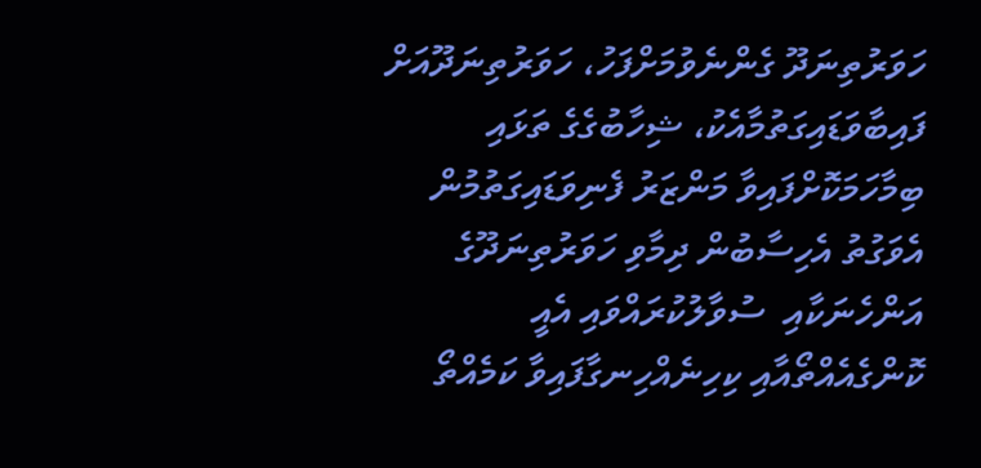ހަވަރުތިނަދޫ ގެންނެވުމަށްފަހު، ހަވަރުތިނަދޫއަށް ފައިބާވަޑައިގަތުމާއެކު، ޝިހާބުގެގެ ތަޅައި ބިމާހަމަކޮށްފައިވާ މަންޒަރު ފެނިވަޑައިގަތުމުން އެވަގުތު އެހިސާބުން ދިމާވި ހަވަރުތިނަދޫގެ އަންހެނަކާއި  ސުވާލުކުރައްވައި އެއީ ކޮންގެއެއްތޯއާއި ކިހިނެއްހިނގާފައިވާ ކަމެއްތޯ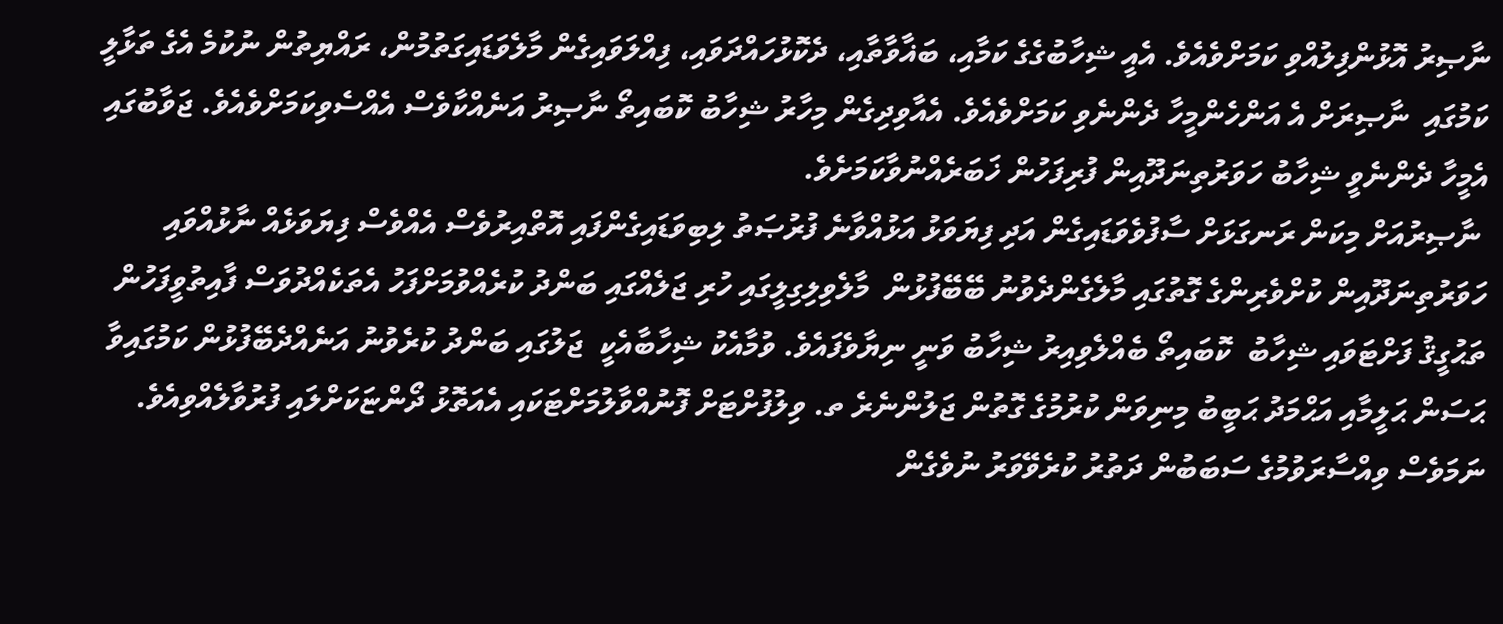ނާޞިރު އޮޅުންފިލުއްވި ކަމަށްވެއެވެ. އެއީ ޝިހާބުގެގެ ކަމާއި، ބަޣާވާތާއި، ދެކޮޅުހައްދަވައި، ފިއްލަވައިގެން މާލެވަޑައިގަތުމުން، ރައްޔިތުން ނުކުމެ އެގެ ތަޅާލީ ކަމުގައި  ނާޞިރަށް އެ އަންހެންމީހާ ދެންނެވި ކަމަށްވެއެވެ. އެއާވިދިގެން މިހާރު ޝިހާބު ކޮބައިތޯ ނާޞިރު އަނެއްކާވެސް އެއްސެވިކަމަށްވެއެވެ. ޖަވާބުގައި އެމީހާ ދެންނެވީ ޝިހާބު ހަވަރުތިނަދޫއިން ފުރިފަހުން ޚަބަރެއްނުވާކަމަށެވެ.
 ނާޞިރުއަށް މިކަން ރަނގަޅަށް ސާފުވެވަޑައިގެން އަދި ފިޔަވަޅު އަޅުއްވާނެ ފުރުޞަތު ލިބިވަޑައިގެންފައި އޮތްއިރުވެސް އެއްވެސް ފިޔަވަޅެއް ނާޅުއްވައި ހަވަރުތިނަދޫއިން ކުށްވެރިންގެ ގޮތުގައި މާލެގެންދެވުނު ބޭބޭފުޅުން  މާލެވިލިގިލީގައި ހުރި ޖަލެއްގައި ބަންދު ކުރެއްވުމަށްފަހު އެތަކެއްދުވަސް ފާއިތުވީފަހުން ތަޙުގީޤު ފަށްޓަވައި ޝިހާބު  ކޮބައިތޯ ބެއްލެވިއިރު ޝިހާބު ވަނީ ނިޔާވެފައެވެ. ވުމާއެކު ޝިހާބާއެކީ  ޖަލުގައި ބަންދު ކުރެވުނު އަނެއްދެބޭފުޅުން ކަމުގައިވާ ޙަސަން ޙަލީމާއި އަޙްމަދު ޙަބީބު މިނިވަން ކުރުމުގެ ގޮތުން ޖަލުންނެރެ ތ. ވިލުފުށްޓަށް ފޮނުއްވާލުމަށްޓަކައި އެއަތޮޅު ދޯންޏަކަށްލައި ފުރުވާލެއްވިއެވެ. ނަމަވެސް ވިއްސާރަވުމުގެ ސަބަބުން ދަތުރު ކުރެވޭވަރު ނުވެގެން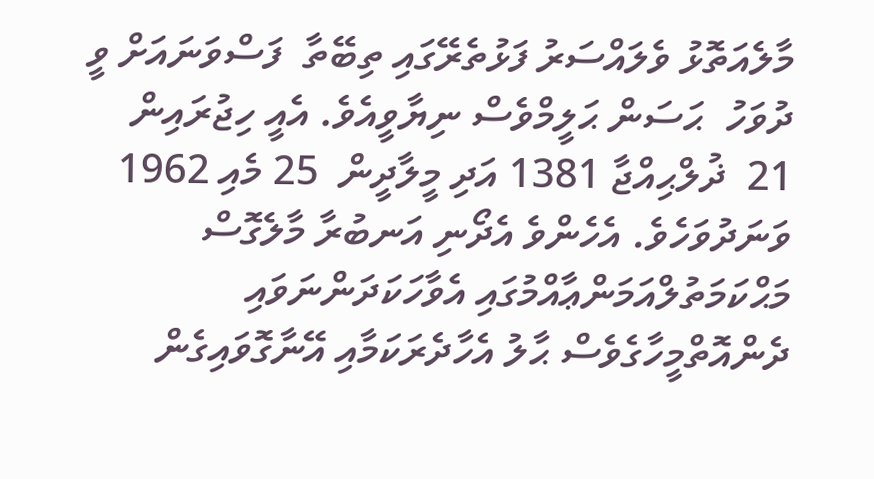މާލެއަތޮޅު ވެލައްސަރު ފަޅުތެރޭގައި ތިބޭތާ  ފަސްވަނައަށް ވީ ދުވަހު  ޙަސަން ޙަލީމްވެސް ނިޔާވީއެވެ. އެއީ ހިޖުރައިން 21  ޛުލްޙިއްޖާ 1381 އަދި މީލާދީން  25 މެއި 1962 ވަނަދުވަހެވެ. އެހެންވެ އެދޯނި އަނބުރާ މާލެގޮސް މަޙްކަމަތުލްއަމަންޢާއްމުގައި އެވާހަކަދަންނަވައި ދެންއޮތްމީހާގެވެސް ޙާލު އެހާދެރަކަމާއި އޭނާގޮވައިގެން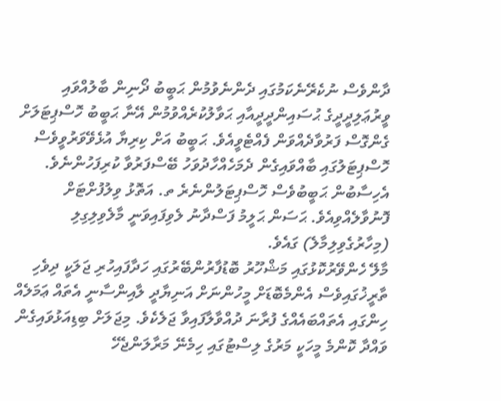ދާންވެސް ނުކެރޭނެކަމުގައި ދެންނެވުމުން ޙަބީބު ދޯނިން ބާލުއްވައި ވީރުޢަލިދީދީގެ ޙުސައިންދީދީއާއި ޙަވާލުކުރެއްވުމުން އޭނާ ޙަބީބު ހޮސްޕިޓަލަށް ގެންގޮސް ފަރުވާދެއްވަން ފެއްޓެވީއެވެ. ޙަބީބު އަށް ކިރިޔާ އުޅެވޭވަރުވީވެސް ހޮސްޕިޓަލުގައި ބާއްވައިގެން ދެމަހެއްހާދުވަހު ބޭސްފަރުވާ ކުރިފަހުންނެވެ. އެހިސާބުން ޙަބީބުވެސް ހޮސްޕިޓަލުންނެރެ ތ. އަތޮޅު ވިލުފުށްޓަށް ފޮނުވާލެއްވިއެވެ. ޙަސަން ޙަލީމު ފަސްދާނު ލެވިފައިވަނީ މާލެވިލިގިލި (މިހާރުގެވިލިމާލެ) ގައެވެ.
މާލޭ ހެންވޭރުކޮޅުގައި މަޝްހޫރު ބޮޑުފާރުންބޭރުގައި ހަދާފައިހުރި ޖަލަކީ ދިވެހި ތާރީޚުގައިވެސް އެންމެބޮޑަށް މީހުންނަށް އަނިޔާދީ ލާއިންސާނީ އެތައް ޢަމަލެއް ހިންގައި އެތައްބައެއްގެ ފުރާނަ ދުއްވާލާފައިވާ ޖަލެކެވެ. މިޖަލަށް ބިޑިއަޅުވައިގެން ވައްދާ ކޮންމެ މީހަކީ މަރުގެ ލިސްޓުގައި ހިމެނޭ މަރާލަންޖެހޭ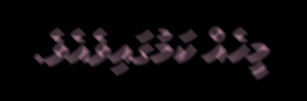މީހެއް ކަމުގައިވެއެވެ.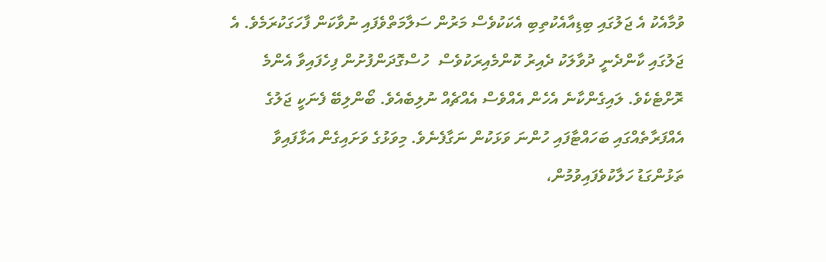ވުމާއެކު އެ ޖަލުގައި ބިޑިއާއެކުތިބި އެކަކުވެސް މަރުން ސަލާމަތްވެފައި ނުވާކަން ފާހަގަކުރަމެވެ. އެ ޖަލުގައި ކާންދެނީ ދުވާލަކު ދެއިރު ކޮންމެއިރަކުވެސް  ހުސްގޮދަންފުށުން ފިހެފައިވާ އެންމެ ރޮށްޓެކެވެ. ލައިގެންކާނެ އެހެން އެއްވެސް އެއްޗެއް ނުލިބެއެވެ. ބޯންލިބޭ ފެނަކީ ޖަލުގެ އެއްފަރާތެއްގައި ބަހައްޓާފައި ހުންނަ ވަޅަކުން ނަގާފެނެވެ. މިވަޅުގެ ވަށައިގެން އަޅާފައިވާ ތަޅުންގަޑު ހަލާކުވެފައިވުމުން،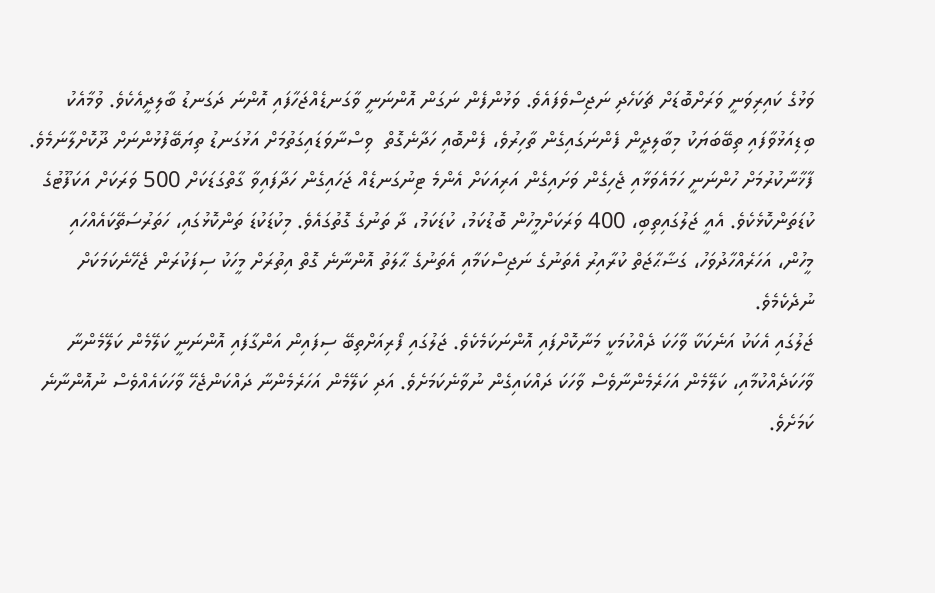ވަޅުގެ ކައިރިވަނީ ވަރަށްބޮޑަށް ޗަކަހެދި ނަޖިސްވެފައެވެ. ވަޅުންފެން ނަގަން އޮންނަނީ ވާގަނޑެއްޖަހާފައި އޮންނަ ދަގަނޑު ބާލިދީއެކެވެ. ވުމާއެކު ބިޑިއަޅުވާފައި ތިބޭބަޔަކު މިބާލިދީން ފެންނަގައިގެން ތާހިރުވެ، ފެންބޮއި ހަދާނެގޮތް  ވިސްނާވަޑައިގަތުމަށް އަޅުގަނޑު ތިޔަބޭފުޅުންނަށް ދޫކޮށްލާނަމެވެ. ފާޚާނާކުރުމަށް ހުންނަނީ ހަމައެވަޅާއި ޖެހިގެން ވަށައިގެން އަރިއަކަށް އެންމެ ޓިނުގަނޑެއް ޖަހައިގެން ހަދާފައިވާ ގާތްގަޑަކަށް 500 ވަރަކަށް އަކަފޫޓުގެ ކުޑަތަންކޮޅެކެވެ. އެއީ ޖަލުގައިތިބި، 400 ވަރަކަށްމީހުން ބޮޑުކަމު، ކުޑަކަމު، ދާ ތަނުގެ ގޮތުގައެވެ. މިކުޑަކުޑަ ތަންކޮޅުގައި، ހަތަރުސަތޭކައެއްހައި މީހުން، އަހަރެއްހާދުވަހު، ގަޟާޙާޖަތް ކުރާއިރު އެތަނުގެ ނަޖިސްކަމާއި އެތަނުގެ ޙާލަތު އޮންނާނެ ގޮތް އިތުރަށް މީހަކު ސިފަކުރަން ޖެހޭނެކަމަކަށް ނުދެކެމެވެ.
ޖަލުގައި އެކަކު އަނެކަކާ ވާހަކަ ދެއްކުމަކީ މަނާކޮށްފައި އޮންނަކަމެކެވެ. ޖަލުގައި ފޯރިއަށްތިބޭ ސިފައިން އަންގާފައި އޮންނަނީ ކަލޭމެން ކަލޭމެންނާ ވާހަކަދެއްކުމާއި، ކަލޭމެން އަހަރެމެންނާވެސް ވާހަކަ ދައްކައިގެން ނުވާނެކަމަށެވެ. އަދި ކަލޭމެން އަހަރެމެންނާ ދައްކަންޖެހޭ ވާހަކައެއްވެސް ނުއޮންނާނެ  ކަމަށެވެ.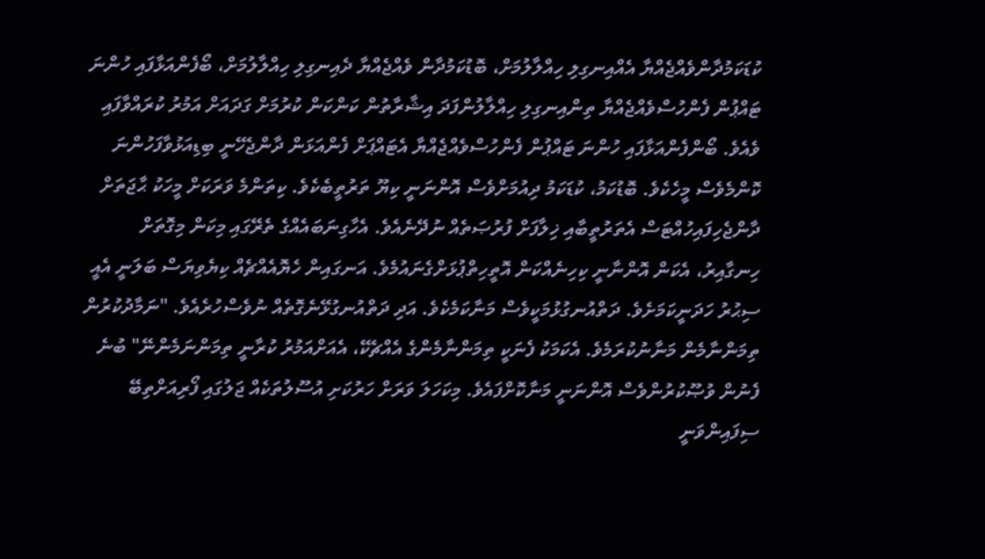ކުޑަކަމުދާންވެއްޖެއްޔާ އެއްއިނގިލި ހިއްލާލުމަށް، ބޮޑުކަމުދާން ވެއްޖެއްޔާ ދެއިނގިލި ހިއްލާލުމަށް، ބޯފެންއަޅާފައި ހުންނަ ޓައްޕުން ފެންހުސްވެއްޖެއްޔާ ތިންއިނގިލި ހިއްލާލުންފަދަ އިޝާރާތުން ކަންކަން ކުރުމަށް ގަދައަށް އަމުރު ކުރައްވާފައި ވެއެވެ. ބޯންފެންއަޅާފައި ހުންނަ ޓައްޕުން ފެންހުސްވެއްޖެއްޔާ އެޓައްޕަށް ފެންއަޅަން ދާންޖެހޭނީ ބިޑިއަޅުވާފަހުންނަ ކޮންމެވެސް މީހެކެވެ. ބޮޑުކަމު، ކުޑަކަމު ދިއުމަށްވެސް އޮންނަނީ ކިޔޫ ތަރުތީބެކެވެ. ކިތަންމެ ވަރަކަށް މީހަކު ޙާޖަތަށް ދާންޖެހިފައިހުއްޓަސް އެތަރުތީބާއި ޚިލާފަށް ފުރުޞަތެއް ނުދޭނެއެވެ. އެހާގިނަބައެއްގެ ތެރޭގައި މިކަން މިގޮތަށް ހިނގާއިރު، އެކަން އޮންނާނީ ކިހިނެއްކަން އޮތީހިތްޕުޅަށްގެނައުމެވެ. އަނގައިން ހެޔޮއެއްޗެއް ކިޔެވިޔަސް ބަލަނީ އެއީ ސިޙުރު ހަދަނީކަމަށެވެ. ދަތްއުނގުޅުމަކީވެސް މަނާކަމެކެވެ. އަދި ދަތްއުނގުޅޭނެގޮތެއް ނުވެސްހުރެއެވެ. "ނަމާދުކުރުން ތިމަންނާމެން މަނާނުކުރަމެވެ. އެކަމަކު ފެނަކީ ތިމަންނާމެންގެ އެއްޗެކޭ، އެއަށްއަމުރު ކުރާނީ ތިމަންނަމެންނޭ" ބުނެ ފެނުން ވުޞޫކުރުންވެސް އޮންނަނީ މަނާކޮށްފައެވެ. މިކަހަލަ ވަރަށް ހަރުކަށި އުސޫލުތަކެއް ޖަލުގައި ފޯރިއަށްތިބޭ ސިފައިންވަނީ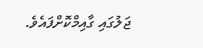ޖަލުގައި ގާއިމްކޮށްފައެވެ.